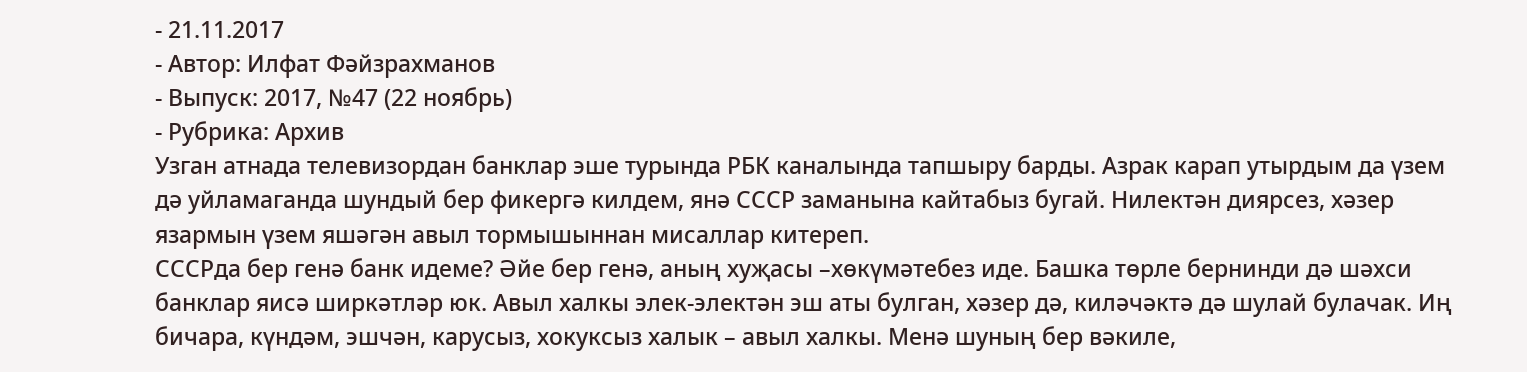- 21.11.2017
- Автор: Илфат Фәйзрахманов
- Выпуск: 2017, №47 (22 ноябрь)
- Рубрика: Архив
Узган атнада телевизордан банклар эше турында РБК каналында тапшыру барды. Азрак карап утырдым да үзем дә уйламаганда шундый бер фикергә килдем, янә СССР заманына кайтабыз бугай. Нилектән диярсез, хәзер язармын үзем яшәгән авыл тормышыннан мисаллар китереп.
СССРда бер генә банк идеме? Әйе бер генә, аның хуҗасы –хөкүмәтебез иде. Башка төрле бернинди дә шәхси банклар яисә ширкәтләр юк. Авыл халкы элек-электән эш аты булган, хәзер дә, киләчәктә дә шулай булачак. Иң бичара, күндәм, эшчән, карусыз, хокуксыз халык – авыл халкы. Менә шуның бер вәкиле,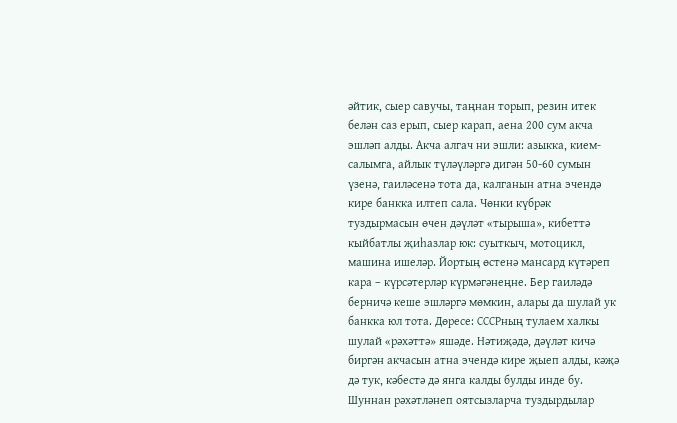әйтик, сыер савучы, таңнан торып, резин итек белән саз ерып, сыер карап, аена 200 сум акча эшләп алды. Акча алгач ни эшли: азыкка, кием-салымга, айлык түләүләргә дигән 50-60 сумын үзенә, гаиләсенә тота да, калганын атна эчендә кире банкка илтеп сала. Чөнки күбрәк туздырмасын өчен дәүләт «тырыша», кибеттә кыйбатлы җиһазлар юк: суыткыч, мотоцикл, машина ишеләр. Йортың өстенә мансард күтәреп кара – күрсәтерләр күрмәгәнеңне. Бер гаиләдә берничә кеше эшләргә мөмкин, алары да шулай ук банкка юл тота. Дөресе: СССРның тулаем халкы шулай «рәхәттә» яшәде. Нәтиҗәдә, дәүләт кичә биргән акчасын атна эчендә кире җыеп алды, кәҗә дә тук, кәбестә дә янга калды булды инде бу. Шуннан рәхәтләнеп оятсызларча туздырдылар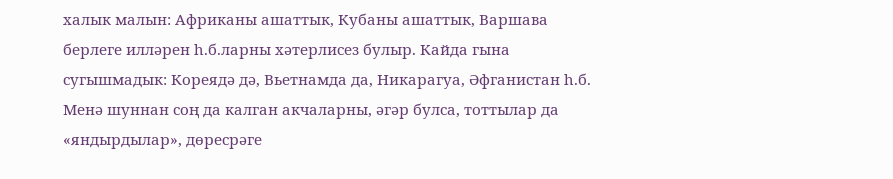халык малын: Африканы ашаттык, Кубаны ашаттык, Варшава берлеге илләрен һ.б.ларны хәтерлисез булыр. Кайда гына сугышмадык: Кореядә дә, Вьетнамда да, Никарагуа, Әфганистан һ.б. Менә шуннан соң да калган акчаларны, әгәр булса, тоттылар да «яндырдылар», дөресрәге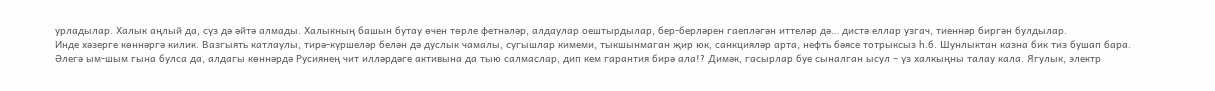урладылар. Халык аңлый да, сүз дә әйтә алмады. Халыкның башын бутау өчен төрле фетнәләр, алдаулар оештырдылар, бер-берләрен гаепләгән иттеләр дә… дистә еллар узгач, тиеннәр биргән булдылар.
Инде хәзерге көннәргә килик. Вазгыять катлаулы, тирә-күршеләр белән дә дуслык чамалы, сугышлар кимеми, тыкшынмаган җир юк, санкцияләр арта, нефть бәясе тотрыксыз һ.б. Шунлыктан казна бик тиз бушап бара. Әлегә ым-шым гына булса да, алдагы көннәрдә Русиянең чит илләрдәге активына да тыю салмаслар, дип кем гарантия бирә ала!? Димәк, гасырлар буе сыналган ысул – үз халкыңны талау кала. Ягулык, электр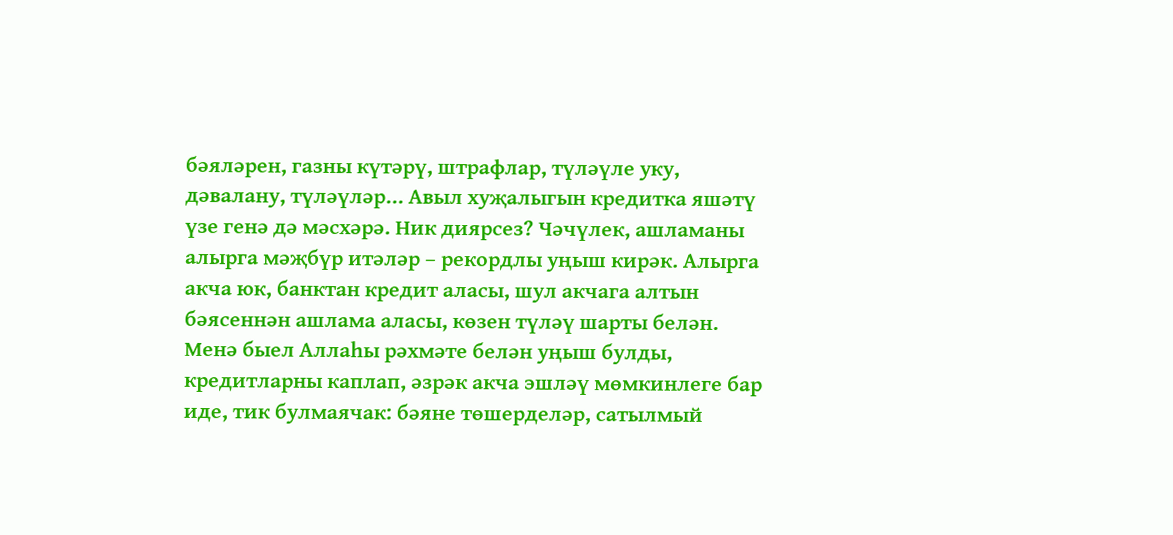бәяләрен, газны күтәрү, штрафлар, түләүле уку, дәвалану, түләүләр… Авыл хуҗалыгын кредитка яшәтү үзе генә дә мәсхәрә. Ник диярсез? Чәчүлек, ашламаны алырга мәҗбүр итәләр – рекордлы уңыш кирәк. Алырга акча юк, банктан кредит аласы, шул акчага алтын бәясеннән ашлама аласы, көзен түләү шарты белән. Менә быел Аллаһы рәхмәте белән уңыш булды, кредитларны каплап, әзрәк акча эшләү мөмкинлеге бар иде, тик булмаячак: бәяне төшерделәр, сатылмый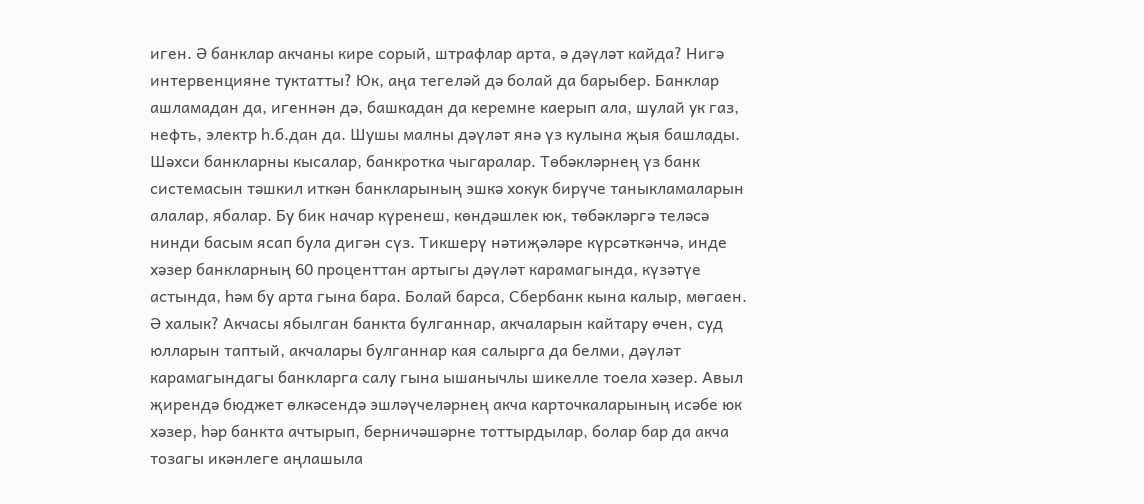иген. Ә банклар акчаны кире сорый, штрафлар арта, ә дәүләт кайда? Нигә интервенцияне туктатты? Юк, аңа тегеләй дә болай да барыбер. Банклар ашламадан да, игеннән дә, башкадан да керемне каерып ала, шулай ук газ, нефть, электр һ.б.дан да. Шушы малны дәүләт янә үз кулына җыя башлады. Шәхси банкларны кысалар, банкротка чыгаралар. Төбәкләрнең үз банк системасын тәшкил иткән банкларының эшкә хокук бирүче таныкламаларын алалар, ябалар. Бу бик начар күренеш, көндәшлек юк, төбәкләргә теләсә нинди басым ясап була дигән сүз. Тикшерү нәтиҗәләре күрсәткәнчә, инде хәзер банкларның 60 проценттан артыгы дәүләт карамагында, күзәтүе астында, һәм бу арта гына бара. Болай барса, Сбербанк кына калыр, мөгаен. Ә халык? Акчасы ябылган банкта булганнар, акчаларын кайтару өчен, суд юлларын таптый, акчалары булганнар кая салырга да белми, дәүләт карамагындагы банкларга салу гына ышанычлы шикелле тоела хәзер. Авыл җирендә бюджет өлкәсендә эшләүчеләрнең акча карточкаларының исәбе юк хәзер, һәр банкта ачтырып, берничәшәрне тоттырдылар, болар бар да акча тозагы икәнлеге аңлашыла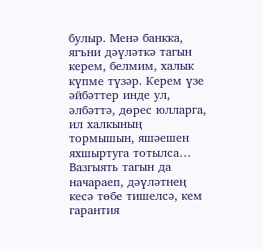булыр. Менә банкка, ягъни дәүләткә тагын керем, белмим, халык күпме түзәр. Керем үзе әйбәттер инде ул, әлбәттә, дөрес юлларга, ил халкының тормышын, яшәешен яхшыртуга тотылса… Вазгыять тагын да начараеп, дәүләтнең кесә төбе тишелсә, кем гарантия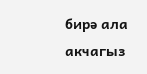бирә ала акчагыз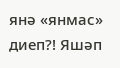янә «янмас» диеп?! Яшәп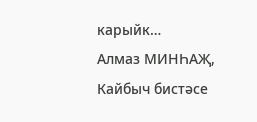карыйк…
Алмаз МИНҺАҖ,
Кайбыч бистәсе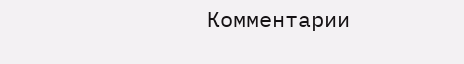Комментарии